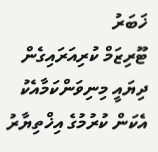ޚަބަރު
ޓޫރިޒަމް ކުރިއަރައިގެން ދިޔައީ މިނިވަންކަމާއެކު އެކަން ކުރުމުގެ އިޚްތިޔާރު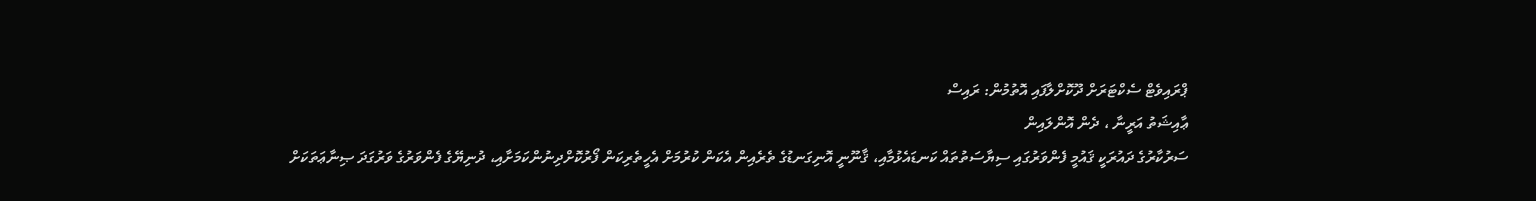ޕްރައިވެޓް ސެކްޓަރަށް ދޫކޮށްލާފައި އޮތުމުން: ރައިސް
ޢާއިޝަތު އަރީނާ ، ދެން އޮންލައިން
ސަރުކާރުގެ ދައުރަކީ ޤައުމީ ފެންވަރުގައި ސިޔާސަތުތައް ކަނޑައެޅުމާއި، ޤާނޫނީ އޮނިގަނޑުގެ ތެރެއިން އެކަން ކުރުމަށް އެހީތެރިކަން ފޯރުކޮށްދިނުންކަމަށާއި، ދުނިޔޭގެ ފެންވަރުގެ ވަރުގަދަ ޞިނާޢަތަކަށް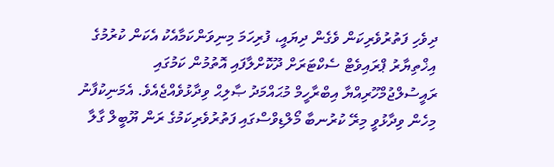ދިވެހި ފަތުރުވެރިކަން ވެގެން ދިޔައީ، ފުރިހަމަ މިނިވަންކަމާއެކު އެކަން ކުރުމުގެ އިޚްތިޔާރު ޕްރައިވެޓް ސެކްޓަރަށް ދޫކޮށްލާފައި އޮތުމުން ކަމުގައި ރައީސުލްޖުމްހޫރިއްޔާ އިބްރާހީމް މުޙައްމަދު ޞާލިޙް ވިދާޅުވެއްޖެއެވެ. އެމަނިކުފާނު މިހެން ވިދާޅުވީ މިރޭ ކުރުނބާ މޯލްޑިވްސްގައި ފަތުރުވެރިކަމުގެ ރަން ޔޫބީލް ގާލާ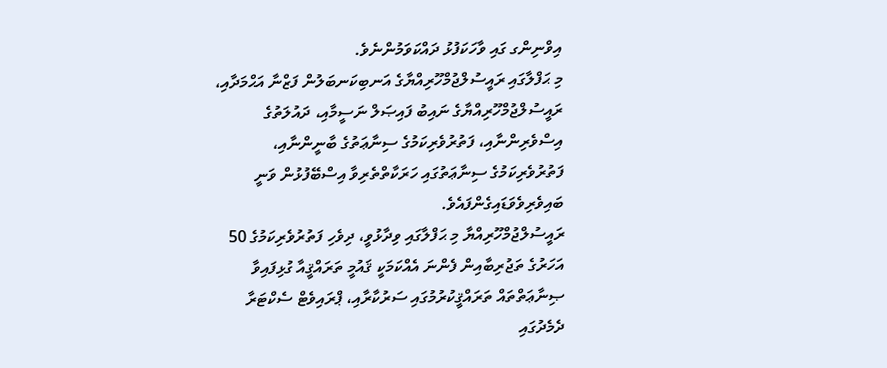އިވްނިންގ ގައި ވާހަކަފުޅު ދައްކަވަމުންނެވެ.
މި ޙަފްލާގައި ރައީސުލްޖުމްހޫރިއްޔާގެ އަނބިކަނބަލުން ފަޒްނާ އަޙްމަދާއި، ރައީސުލްޖުމްހޫރިއްޔާގެ ނައިބު ފައިޞަލް ނަސީމާއި، ދައުލަތުގެ އިސްވެރިންނާއި، ފަތުރުވެރިކަމުގެ ސިނާޢަތުގެ ބާނީންނާއި، ފަތުރުވެރިކަމުގެ ސިނާޢަތުގައި ހަރަކާތްތެރިވާ އިސްބޭފުޅުން ވަނީ ބައިވެރިވެވަޑައިގެންފައެވެ.
ރައީސުލްޖުމްހޫރިއްޔާ މި ޙަފްލާގައި ވިދާޅުވީ، ދިވެހި ފަތުރުވެރިކަމުގެ 50 އަހަރުގެ ތަޖުރިބާއިން ފެންނަ އެއްކަމަކީ ޤައުމީ ތަރައްޤީއާ ގުޅިފައިވާ ޞިނާޢަތްތައް ތަރައްޤީކުރުމުގައި ސަރުކާރާއި، ޕްރައިވެޓް ސެކްޓަރާ ދެމެދުގައި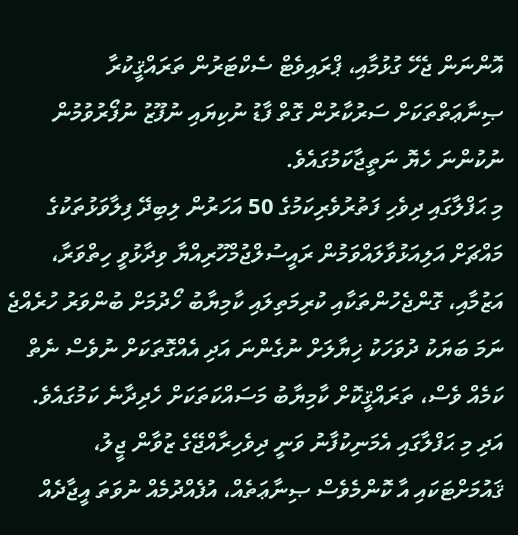އޮންނަން ޖެހޭ ގުޅުމާއި، ޕްރައިވެޓް ސެކްޓަރުން ތަރައްޤީކުރާ ޞިނާޢަތްތަކަށް ސަރުކާރުން ގޮތް ފާޑު ނުކިޔައި ނުފޫޒު ނުފޯރުވުމުން ނުކުންނަ ހެޔޮ ނަތީޖާކަމުގައެވެ.
މި ޙަފްލާގައި ދިވެހި ފަތުރުވެރިކަމުގެ 50 އަހަރުން ލިބިދޭ ފިލާވަޅުތަކުގެ މައްޗަށް އަލިއަޅުވާލައްވަމުން ރައީސުލްޖުމްހޫރިއްޔާ ވިދާޅުވީ ހިތްވަރާ، އަޒުމާއި، ގޮންޖެހުންތަކާއި ކުރިމަތިލައި ކާމިޔާބު ހޯދުމަށް ބުންވަރު ހުރެއްޖެ ނަމަ ބަޔަކު ދުވަހަކު ޚިޔާލަށް ނުގެންނަ އަދި އެއްގޮތަކަށް ނުވެސް ނެތް ކަމެއް ވެސް، ތަރައްޤީކޮށް ކާމިޔާބު މަސައްކަތަކަށް ހެދިދާނެ ކަމުގައެވެ. އަދި މި ޙަފްލާގައި އެމަނިކުފާނު ވަނީ ދިވެހިރާއްޖޭގެ ޒުވާން ޖީލު، ޤައުމަށްޓަކައި އާ ކޮންމެވެސް ޞިނާޢަތެއް، އުފެއްދުމެއް ނުވަތަ އީޖާދެއް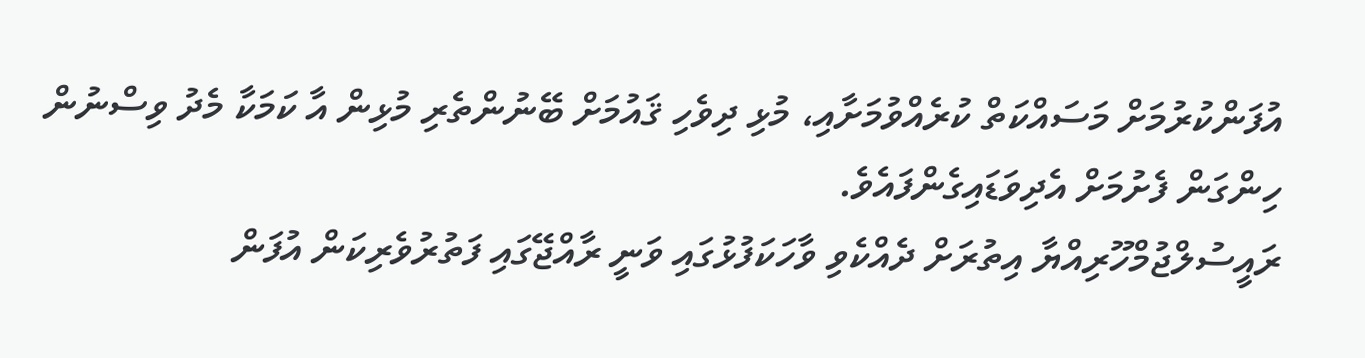އުފަންކުރުމަށް މަސައްކަތް ކުރެއްވުމަށާއި، މުޅި ދިވެހި ޤައުމަށް ބޭނުންތެރި މުޅިން އާ ކަމަކާ މެދު ވިސްނުން ހިންގަން ފެށުމަށް އެދިވަޑައިގެންފައެވެ.
ރައީސުލްޖުމްހޫރިއްޔާ އިތުރަށް ދެއްކެވި ވާހަކަފުޅުގައި ވަނީ ރާއްޖޭގައި ފަތުރުވެރިކަން އުފަން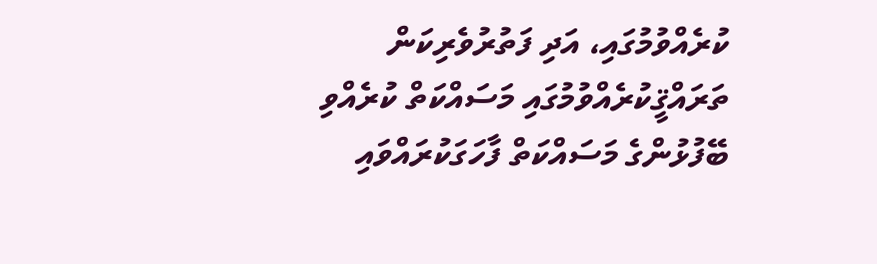ކުރެއްވުމުގައި، އަދި ފަތުރުވެރިކަން ތަރައްޤީކުރެއްވުމުގައި މަސައްކަތް ކުރެއްވި ބޭފުޅުންގެ މަސައްކަތް ފާހަގަކުރައްވައި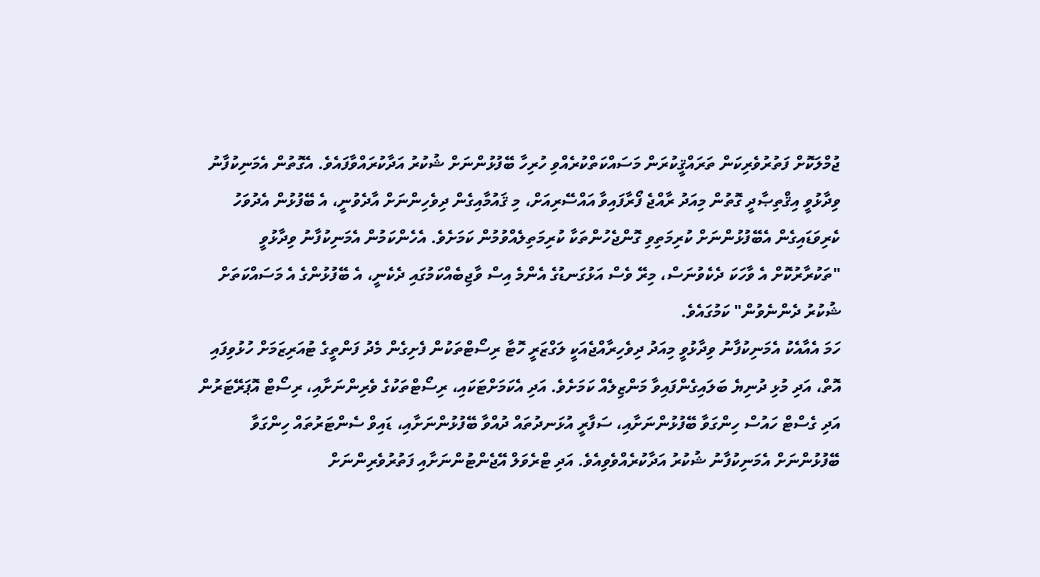ޖުމްލަކޮށް ފަތުރުވެރިކަން ތަރައްޤީކުރަން މަސައްކަތްކުރެއްވި ހުރިހާ ބޭފުޅުންނަށް ޝުކުރު އަދާކުރައްވާފައެވެ. އެގޮތުން އެމަނިކުފާނު ވިދާޅުވީ އިޤްތިޞާދީ ގޮތުން މިއަދު ރާއްޖެ ފޯރާފައިވާ އައްސޭރިއަށް، މި ޤައުމާއިގެން ދިވެހިންނަށް އާދެވުނީ، އެ ބޭފުޅުން އެދުވަހު ކެރިވަޑައިގެން އެބޭފުޅުންނަށް ކުރިމަތިވި ގޮންޖެހުންތަކާ ކުރިމަތިލެއްވުމުން ކަމަށެވެ. އެހެންކަމުން އެމަނިކުފާނު ވިދާޅުވީ "ތަކުރާރުކޮށް އެ ވާހަކަ ދެކެވުނަސް، މިރޭ ވެސް އަޅުގަނޑުގެ އެންމެ އިސް ވާޖިބެއްކަމުގައި ދެކެނީ، އެ ބޭފުޅުންގެ އެ މަސައްކަތަށް ޝުކުރު ދެންނެވުން" ކަމުގައެވެ.
ހަމަ އެއާއެކު އެމަނިކުފާނު ވިދާޅުވީ މިއަދު ދިވެހިރާއްޖެއަކީ ލަގްޒަރީ ހޮޓާ ރިސޯޓްތަކުން ފެށިގެން މެދު ފަންތީގެ ޓުއަރިޒަމަށް ހުޅުވިފައި އޮތް، އަދި މުޅި ދުނިޔެ ބަލައިގެންފައިވާ މަންޒިލެއް ކަމަށެވެ. އަދި އެކަމަށްޓަކައި، ރިސޯޓްތަކުގެ ވެރިންނަށާއި، ރިސޯޓް އޮޕަރޭޓަރުން އަދި ގެސްޓް ހައުސް ހިންގަވާ ބޭފުޅުންނަށާއި، ސަފާރީ އުޅަނދުތައް ދުއްވާ ބޭފުޅުންނަށާއި، ޑައިވް ސެންޓަރުތައް ހިންގަވާ ބޭފުޅުންނަށް އެމަނިކުފާނު ޝުކުރު އަދާކުރެއްވެވިއެވެ. އަދި ޓްރެވަލް އޭޖެންޓުންނަށާއި ފަތުރުވެރިންނަށް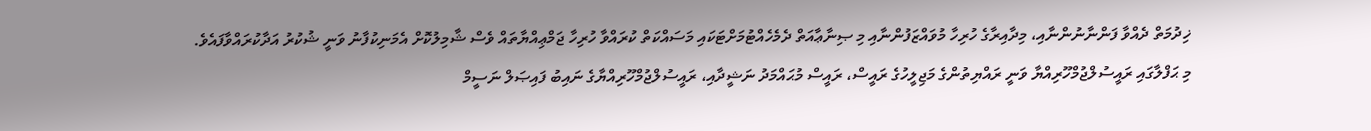ޚިދުމަތް ދެއްވާ ފަންނާނުންނާއި، މިދާއިރާގެ ހުރިހާ މުވައްޒަފުންނާއި މި ޞިނާޢާއަތް ދެމެހެއްޓުމަށްޓަކައި މަސައްކަތް ކުރައްވާ ހުރިހާ ޖަމްޢިއްޔާތައް ވެސް ޝާމިލުކޮށް އެމަނިކުފާނު ވަނީ ޝުކުރު އަދާކުރައްވާފައެވެ.
މި ޙަފްލާގައި ރައީސުލްޖުމްހޫރިއްޔާ ވަނީ ރައްޔިތުންގެ މަޖިލީހުގެ ރައީސް، ރައީސް މުޙައްމަދު ނަޝީދާއި، ރައީސުލްޖުމްހޫރިއްޔާގެ ނައިބު ފައިޞަލް ނަސީމް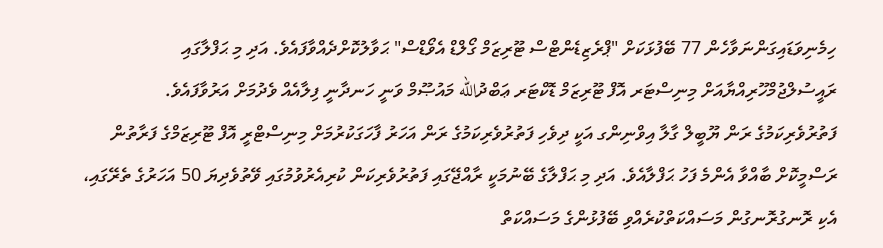ހިމެނިވަޑައިގަންނަވާހެން 77 ބޭފުޅަކަށް "ޕްރެޒިޑެންޓްސް ޓޫރިޒަމް ގޯލްޑް އެވޯޑްސް" ޙަވާލުކޮށްދެއްވާފައެވެ. އަދި މި ޙަފްލާގައި ރައީސުލްޖުމްހޫރިއްޔާއަށް މިނިސްޓަރ އޮފް ޓޫރިޒަމް ޑޮކްޓަރ ޢަބްދުالله މައުޞޫމް ވަނީ ހަނދާނީ ފިލާއެއް ވެދުމަށް އަރުވާފައެވެ.
ފަތުރުވެރިކަމުގެ ރަން ޔޫބީލް ގާލާ އިވްނިންގ އަކީ ދިވެހި ފަތުރުވެރިކަމުގެ ރަން އަހަރު ފާހަގަކުރުމަށް މިނިސްޓްރީ އޮފް ޓޫރިޒަމްގެ ފަރާތުން ރަސްމީކޮށް ބާއްވާ އެންމެ ފަހު ޙަފްލާއެވެ. އަދި މި ޙަފްލާގެ ބޭނުމަކީ ރާއްޖޭގައި ފަތުރުވެރިކަން ކުރިއެރުވުމުގައި ވޭތުވެދިޔަ 50 އަހަރުގެ ތެރޭގައި، އެކި ރޮނގުރޮނގުން މަސައްކަތްކުރެއްވި ބޭފުޅުންގެ މަސައްކަތް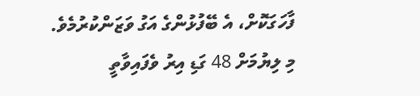ފާހަގަކޮށް، އެ ބޭފުޅުންގެ އަގު ވަޒަންކުރުމެވެ.
މި ލިޔުމަށް 48 ގަޑި އިރު ވެފައިވާތީ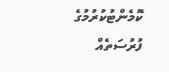ކޮމެންޓުކުރުމުގެ ފުރުސަތެއް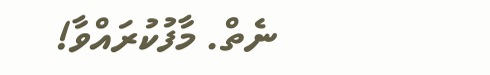ނެތް. މާފުކުރައްވާ!